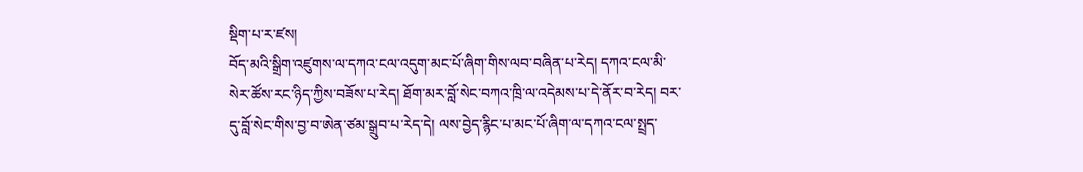སྡིག་པ་ར་ཛས།
བོད་མའི་སྒྲིག་འཛུགས་ལ་དཀའ་ངལ་འདུག་མང་པོ་ཞིག་གིས་ལབ་བཞིན་པ་རེད། དཀའ་ངལ་མི་སེར་ཚོས་རང་ཉིད་ཀྱིས་བཟོས་པ་རེད། ཐོག་མར་བློ་སེང་བཀའ་ཁྲི་ལ་འདེམས་པ་དེ་ནོར་བ་རེད། བར་དུ་བློ་སེང་གིས་བྱ་བ་ཨེན་ཙམ་སྒྲུབ་པ་རེད་དེ། ལས་བྱེད་རྙིང་པ་མང་པོ་ཞིག་ལ་དཀའ་ངལ་སྤྲད་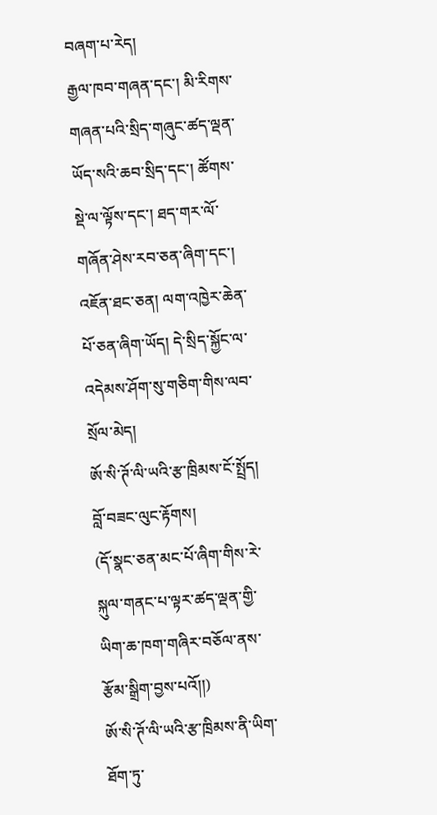བཞག་པ་རེད།
རྒྱལ་ཁབ་གཞན་དང་། མི་རིགས་གཞན་པའི་སྲིད་གཞུང་ཚད་ལྡན་ཡོད་སའི་ཆབ་སྲིད་དང་། ཚོགས་སྡེ་ལ་ལྟོས་དང་། ཐད་གར་ལོ་གཞོན་ཤེས་རབ་ཅན་ཞིག་དང་། འཇོན་ཐང་ཅན། ལག་འཁྱེར་ཆེན་པོ་ཅན་ཞིག་ཡོད། དེ་སྲིད་སྐྱོང་ལ་འདེམས་ཤོག་སུ་གཅིག་གིས་ལབ་སྲོལ་མེད།
ཨོ་སི་ཊོ་ལི་ཡའི་རྩ་ཁྲིམས་ངོ་སྤྲོད།
བློ་བཟང་ལུང་རྟོགས།
(དོ་སྣང་ཅན་མང་པོ་ཞིག་གིས་རེ་སྐུལ་གནང་པ་ལྟར་ཚད་ལྡན་གྱི་ཡིག་ཆ་ཁག་གཞིར་བཅོལ་ནས་རྩོམ་སྒྲིག་བྱས་པའོ།།)
ཨོ་སི་ཊོ་ལི་ཡའི་རྩ་ཁྲིམས་ནི་ཡིག་ཐོག་ཏུ་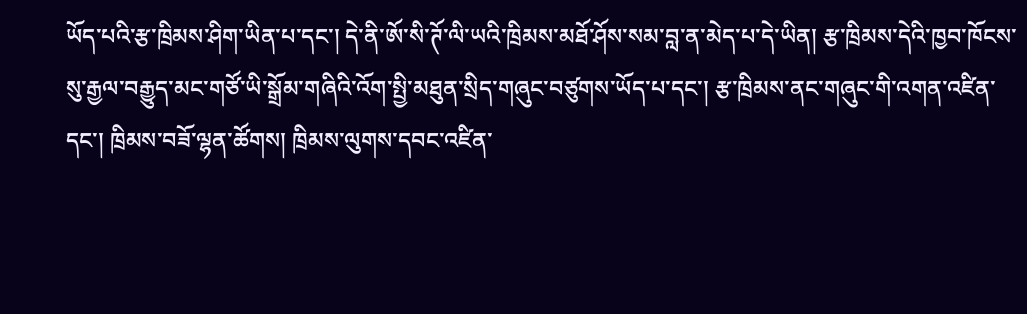ཡོད་པའི་རྩ་ཁྲིམས་ཤིག་ཡིན་པ་དང་། དེ་ནི་ཨོ་སི་ཊོ་ལི་ཡའི་ཁྲིམས་མཐོ་ཤོས་སམ་བླ་ན་མེད་པ་དེ་ཡིན། རྩ་ཁྲིམས་དེའི་ཁྱབ་ཁོངས་སུ་རྒྱལ་བརྒྱུད་མང་གཙོ་ཡི་སྒྲོམ་གཞིའི་འོག་སྤྱི་མཐུན་སྲིད་གཞུང་བཙུགས་ཡོད་པ་དང་། རྩ་ཁྲིམས་ནང་གཞུང་གི་འགན་འཛིན་དང་། ཁྲིམས་བཟོ་ལྷན་ཚོགས། ཁྲིམས་ལུགས་དབང་འཛིན་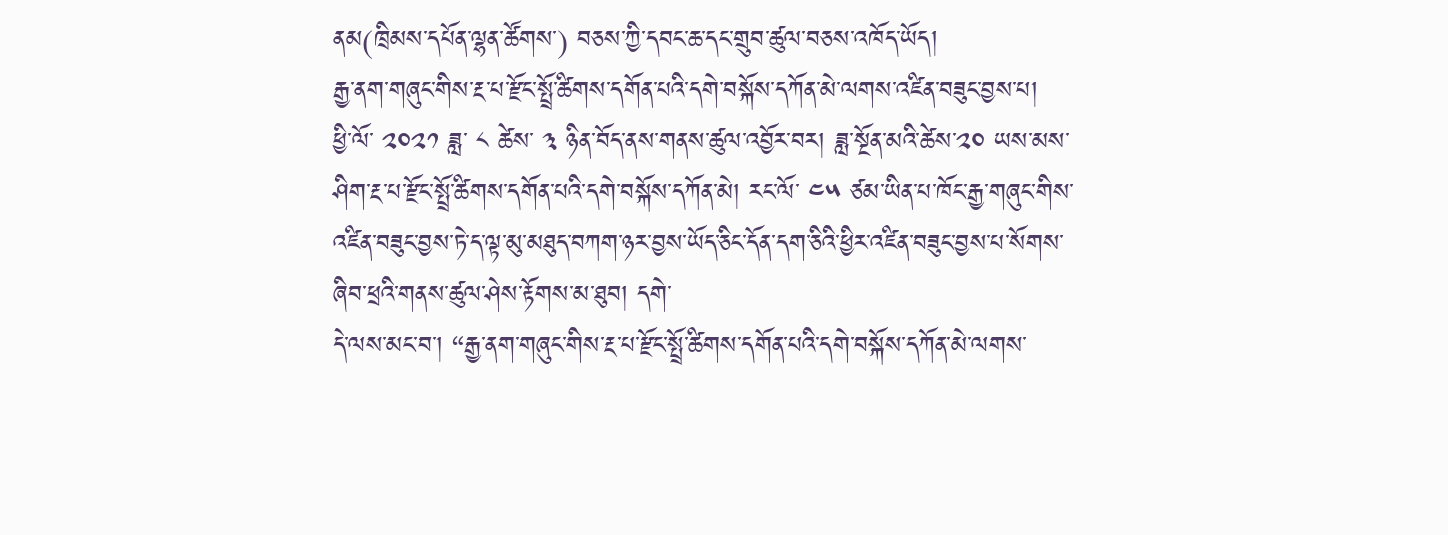ནམ(ཁྲིམས་དཔོན་ལྷན་ཚོགས་) བཅས་ཀྱི་དབང་ཆ་དང་གྲུབ་ཚུལ་བཅས་འཁོད་ཡོད།
རྒྱ་ནག་གཞུང་གིས་རྔ་པ་རྫོང་སྤྲོ་ཚིགས་དགོན་པའི་དགེ་བསྐོས་དཀོན་མེ་ལགས་འཛིན་བཟུང་བྱས་པ།
ཕྱི་ལོ་ ༢༠༢༡ ཟླ་ ༨ ཚེས་ ༣ ཉིན་བོད་ནས་གནས་ཚུལ་འབྱོར་བར། ཟླ་སྔོན་མའི་ཚེས་༢༠ ཡས་མས་ཤིག་རྔ་པ་རྫོང་སྤྲོ་ཚིགས་དགོན་པའི་དགེ་བསྐོས་དཀོན་མེ། རང་ལོ་ ༤༥ ཙམ་ཡིན་པ་ཁོང་རྒྱ་གཞུང་གིས་འཛིན་བཟུང་བྱས་ཏེ་ད་ལྟ་མུ་མཐུད་བཀག་ཉར་བྱས་ཡོད་ཅིང་དོན་དག་ཅིའི་ཕྱིར་འཛིན་བཟུང་བྱས་པ་སོགས་ཞིབ་ཕྲའི་གནས་ཚུལ་ཤེས་རྟོགས་མ་ཐུབ། དགེ་
དེ་ལས་མང་བ་། “རྒྱ་ནག་གཞུང་གིས་རྔ་པ་རྫོང་སྤྲོ་ཚིགས་དགོན་པའི་དགེ་བསྐོས་དཀོན་མེ་ལགས་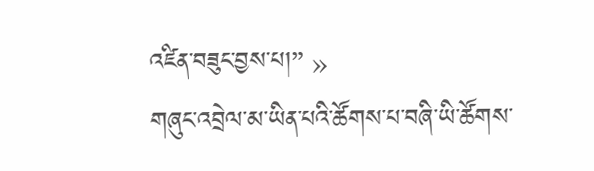འཛིན་བཟུང་བྱས་པ།” »
གཞུང་འབྲེལ་མ་ཡིན་པའི་ཚོགས་པ་བཞི་ཡི་ཚོགས་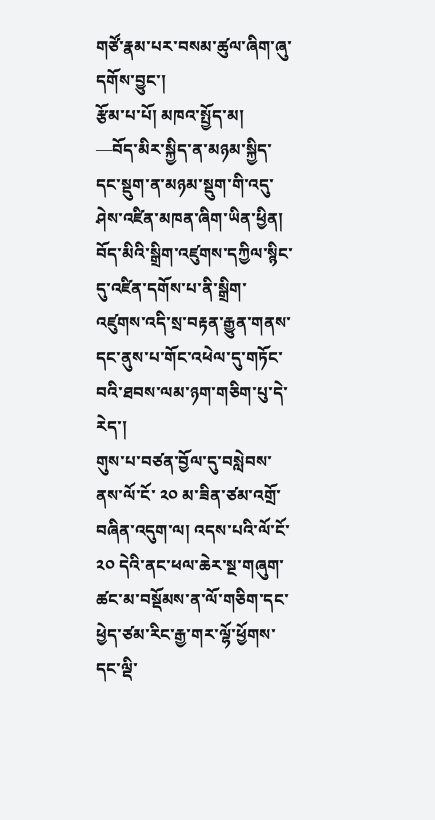གཙོ་རྣམ་པར་བསམ་ཚུལ་ཞིག་ཞུ་དགོས་བྱུང་།
རྩོམ་པ་པོ། མཁའ་སྤྱོད་མ།
—བོད་མིར་སྐྱིད་ན་མཉམ་སྐྱིད་དང་སྡུག་ན་མཉམ་སྡུག་གི་འདུ་ཤེས་འཛིན་མཁན་ཞིག་ཡིན་ཕྱིན། བོད་མིའི་སྒྲིག་འཛུགས་དཀྱིལ་སྙིང་དུ་འཛིན་དགོས་པ་ནི་སྒྲིག་འཛུགས་འདི་སྲ་བརྟན་རྒྱུན་གནས་དང་ནུས་པ་གོང་འཕེལ་དུ་གཏོང་བའི་ཐབས་ལམ་ཉག་གཅིག་པུ་དེ་རེད་།
གུས་པ་བཙན་བྱོལ་དུ་བསླེབས་ནས་ལོ་ངོ་ ༢༠ མ་ཟིན་ཙམ་འགྲོ་བཞིན་འདུག་ལ། འདས་པའི་ལོ་ངོ་ ༢༠ དེའི་ནང་ཕལ་ཆེར་སྔ་གཞུག་ཚང་མ་བསྡོམས་ན་ལོ་གཅིག་དང་ཕྱེད་ཙམ་རིང་རྒྱ་གར་ལྷོ་ཕྱོགས་དང་ལྡི་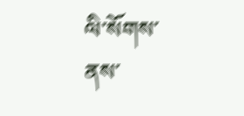ལི་སོགས་ནས་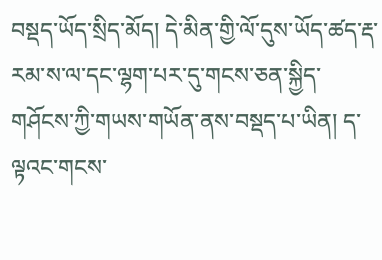བསྡད་ཡོད་སྲིད་མོད། དེ་མིན་གྱི་ལོ་དུས་ཡོད་ཚད་རྡ་རམ་ས་ལ་དང་ལྷག་པར་དུ་གངས་ཅན་སྐྱིད་གཤོངས་ཀྱི་གཡས་གཡོན་ནས་བསྡད་པ་ཡིན། ད་ལྟའང་གངས་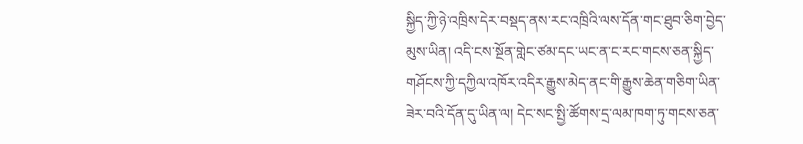སྐྱིད་ཀྱི་ཉེ་འཁྲིས་དེར་བསྡད་ནས་རང་འཁྲིའི་ལས་དོན་གང་ཐུབ་ཅིག་བྱེད་མུས་ཡིན། འདི་ངས་སྔོན་གླེང་ཙམ་དང་ཡང་ན་ང་རང་གངས་ཅན་སྐྱིད་གཤོངས་ཀྱི་དཀྱིལ་འཁོར་འདིར་རྒྱུས་མེད་ནང་གི་རྒྱུས་ཆེན་གཅིག་ཡིན་ཟེར་བའི་དོན་དུ་ཡིན་ལ། དེང་སང་སྤྱི་ཚོགས་དྲ་ལམ་ཁག་ཏུ་གངས་ཅན་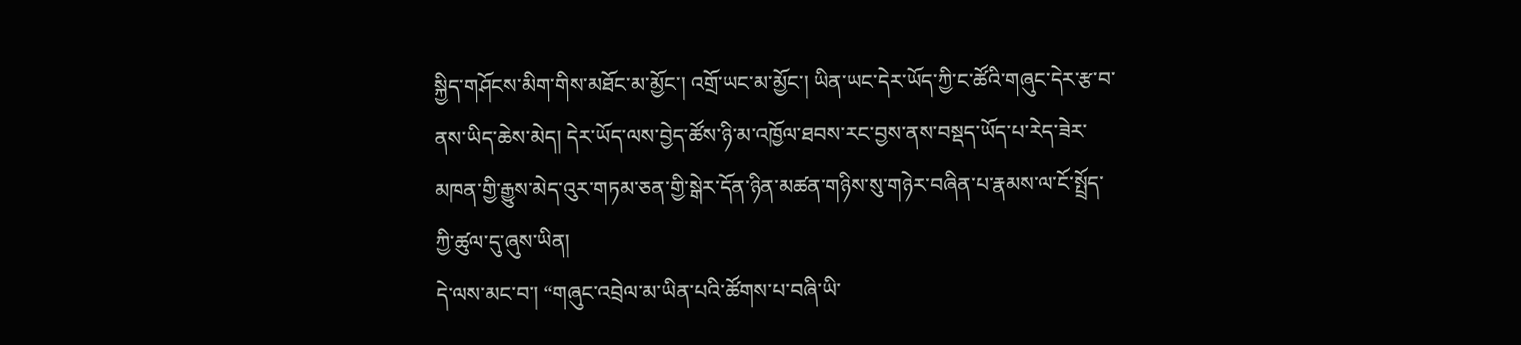སྐྱིད་གཤོངས་མིག་གིས་མཐོང་མ་མྱོང་། འགྲོ་ཡང་མ་མྱོང་། ཡིན་ཡང་དེར་ཡོད་ཀྱི་ང་ཚོའི་གཞུང་དེར་རྩ་བ་ནས་ཡིད་ཆེས་མེད། དེར་ཡོད་ལས་བྱེད་ཚོས་ཉི་མ་འཁྱོལ་ཐབས་རང་བྱས་ནས་བསྡད་ཡོད་པ་རེད་ཟེར་མཁན་གྱི་རྒྱུས་མེད་འུར་གཏམ་ཅན་གྱི་སྒེར་དོན་ཉིན་མཚན་གཉིས་སུ་གཉེར་བཞིན་པ་རྣམས་ལ་ངོ་སྤྲོད་ཀྱི་ཚུལ་དུ་ཞུས་ཡིན།
དེ་ལས་མང་བ་། “གཞུང་འབྲེལ་མ་ཡིན་པའི་ཚོགས་པ་བཞི་ཡི་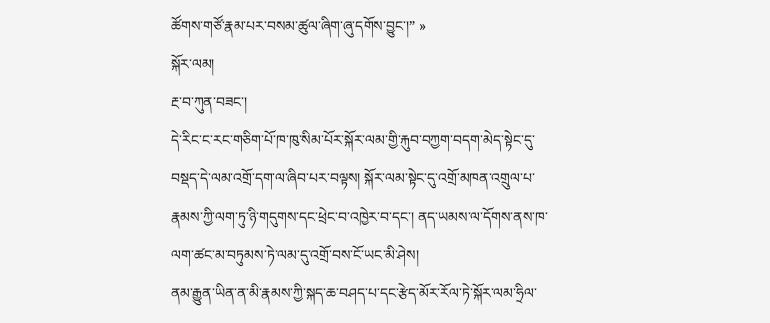ཚོགས་གཙོ་རྣམ་པར་བསམ་ཚུལ་ཞིག་ཞུ་དགོས་བྱུང་།” »
སྐོར་ལམ།
རྔ་བ་ཀུན་བཟང་།
དེ་རིང་ང་རང་གཅིག་པོ་ཁ་ཁུ་སིམ་པོར་སྐོར་ལམ་གྱི་རྐུབ་བཀྱག་བདག་མེད་སྟེང་དུ་བསྡད་དེ་ལམ་འགྲོ་དག་ལ་ཞིབ་པར་བལྟས། སྐོར་ལམ་སྟེང་དུ་འགྲོ་མཁན་འགྲུལ་པ་རྣམས་ཀྱི་ལག་ཏུ་ཉི་གདུགས་དང་ཕྲེང་བ་འཁྱེར་བ་དང་། ནད་ཡམས་ལ་དོགས་ནས་ཁ་ལག་ཚང་མ་བཏུམས་ཏེ་ལམ་དུ་འགྲོ་བས་ངོ་ཡང་མི་ཤེས།
ནམ་རྒྱུན་ཡིན་ན་མི་རྣམས་ཀྱི་སྐད་ཆ་བཤད་པ་དང་རྩེད་མོར་རོལ་ཏེ་སྐོར་ལམ་ཧྲིལ་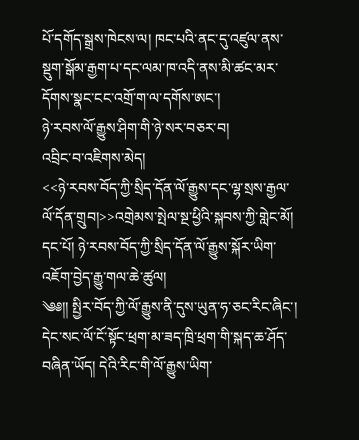པོ་དགོད་སྒྲས་ཁེངས་ལ། ཁང་པའི་ནང་དུ་འཛུལ་ནས་སྡུག་སྒོམ་རྒྱག་པ་དང་ལམ་ཁ་འདི་ནས་མི་ཚང་མར་དོགས་སྣང་ངང་འགྲོ་ག་ལ་དགོས་ཨང་།
ཉེ་རབས་ལོ་རྒྱུས་ཤིག་གི་ཉེ་སར་བཅར་བ།
འབྲིང་བ་འཇིགས་མེད།
<<ཉེ་རབས་བོད་ཀྱི་སྲིད་དོན་ལོ་རྒྱུས་དང་ལྷ་སྲས་རྒྱལ་ལོ་དོན་གྲུབ།>>འགྲེམས་སྤེལ་སྔ་ཕྱིའི་སྐབས་ཀྱི་གླེང་མོ།
དང་པོ། ཉེ་རབས་བོད་ཀྱི་སྲིད་དོན་ལོ་རྒྱུས་སྐོར་ཡིག་འཇོག་བྱེད་རྒྱུ་གལ་ཆེ་ཚུལ།
༄༅།། སྤྱིར་བོད་ཀྱི་ལོ་རྒྱུས་ནི་དུས་ཡུན་ཧ་ཅང་རིང་ཞིང་། དེང་སང་ལོ་ངོ་སྟོང་ཕྲག་མ་ཟད་ཁྲི་ཕྲག་གི་སྐད་ཆ་ཤོད་བཞིན་ཡོད། དེའི་རིང་གི་ལོ་རྒྱུས་ཡིག་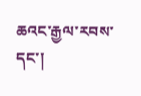ཆའང་རྒྱལ་རབས་དང་།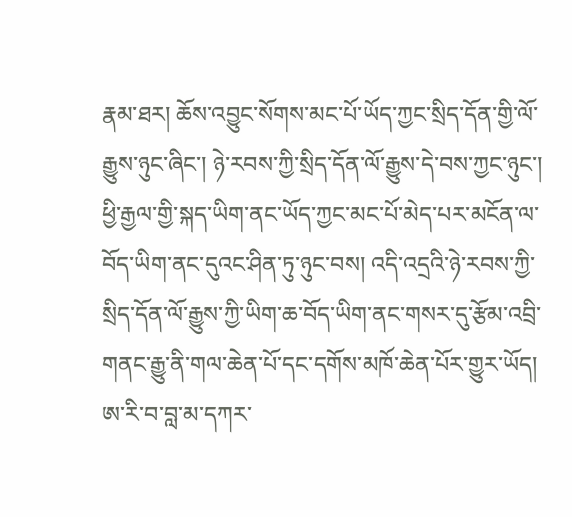རྣམ་ཐར། ཆོས་འབྱུང་སོགས་མང་པོ་ཡོད་ཀྱང་སྲིད་དོན་གྱི་ལོ་རྒྱུས་ཉུང་ཞིང་། ཉེ་རབས་ཀྱི་སྲིད་དོན་ལོ་རྒྱུས་དེ་བས་ཀྱང་ཉུང་། ཕྱི་རྒྱལ་གྱི་སྐད་ཡིག་ནང་ཡོད་ཀྱང་མང་པོ་མེད་པར་མངོན་ལ་བོད་ཡིག་ནང་དུའང་ཤིན་ཏུ་ཉུང་བས། འདི་འདྲའི་ཉེ་རབས་ཀྱི་སྲིད་དོན་ལོ་རྒྱུས་ཀྱི་ཡིག་ཆ་བོད་ཡིག་ནང་གསར་དུ་རྩོམ་འབྲི་གནང་རྒྱུ་ནི་གལ་ཆེན་པོ་དང་དགོས་མཁོ་ཆེན་པོར་གྱུར་ཡོད།
ཨ་རི་བ་བླ་མ་དཀར་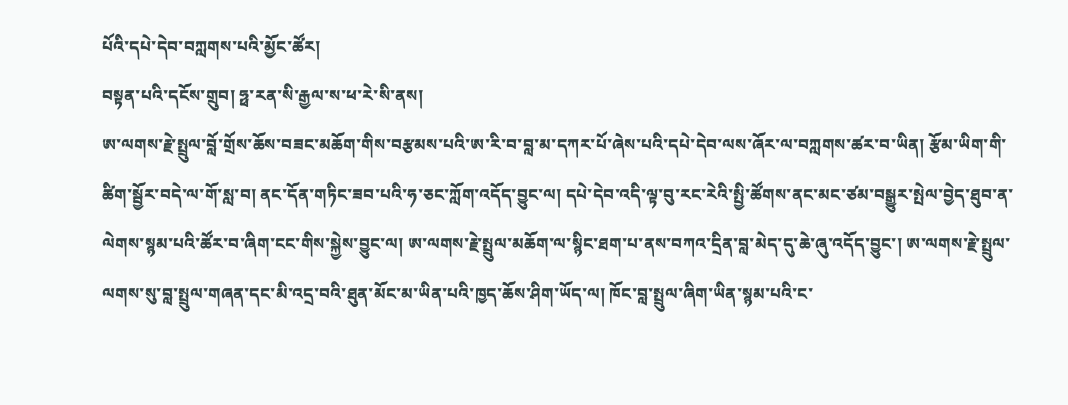པོའི་དཔེ་དེབ་བཀླགས་པའི་མྱོང་ཚོར།
བསྟན་པའི་དངོས་གྲུབ། ཧྥ་རན་སི་རྒྱལ་ས་ཕ་རེ་སི་ནས།
ཨ་ལགས་རྗེ་སྤྲུལ་བློ་གྲོས་ཆོས་བཟང་མཆོག་གིས་བརྩམས་པའི་ཨ་རི་བ་བླ་མ་དཀར་པོ་ཞེས་པའི་དཔེ་དེབ་ལས་ཞོར་ལ་བཀླགས་ཚར་བ་ཡིན། རྩོམ་ཡིག་གི་ཚིག་སྦྱོར་བདེ་ལ་གོ་སླ་བ། ནང་དོན་གཏིང་ཟབ་པའི་ཧ་ཅང་ཀློག་འདོད་བྱུང་ལ། དཔེ་དེབ་འདི་ལྟ་བུ་རང་རེའི་སྤྱི་ཚོགས་ནང་མང་ཙམ་བསྒྱུར་སྤེལ་བྱེད་ཐུབ་ན་ལེགས་སྙམ་པའི་ཚོར་བ་ཞིག་ངང་གིས་སྐྱེས་བྱུང་ལ། ཨ་ལགས་རྗེ་སྤྲུལ་མཆོག་ལ་སྙིང་ཐག་པ་ནས་བཀའ་དྲིན་བླ་མེད་དུ་ཆེ་ཞུ་འདོད་བྱུང་། ཨ་ལགས་རྗེ་སྤྲུལ་ལགས་སུ་བླ་སྤྲུལ་གཞན་དང་མི་འདྲ་བའི་ཐུན་མོང་མ་ཡིན་པའི་ཁྱད་ཆོས་ཤིག་ཡོད་ལ། ཁོང་བླ་སྤྲུལ་ཞིག་ཡིན་སྙམ་པའི་ང་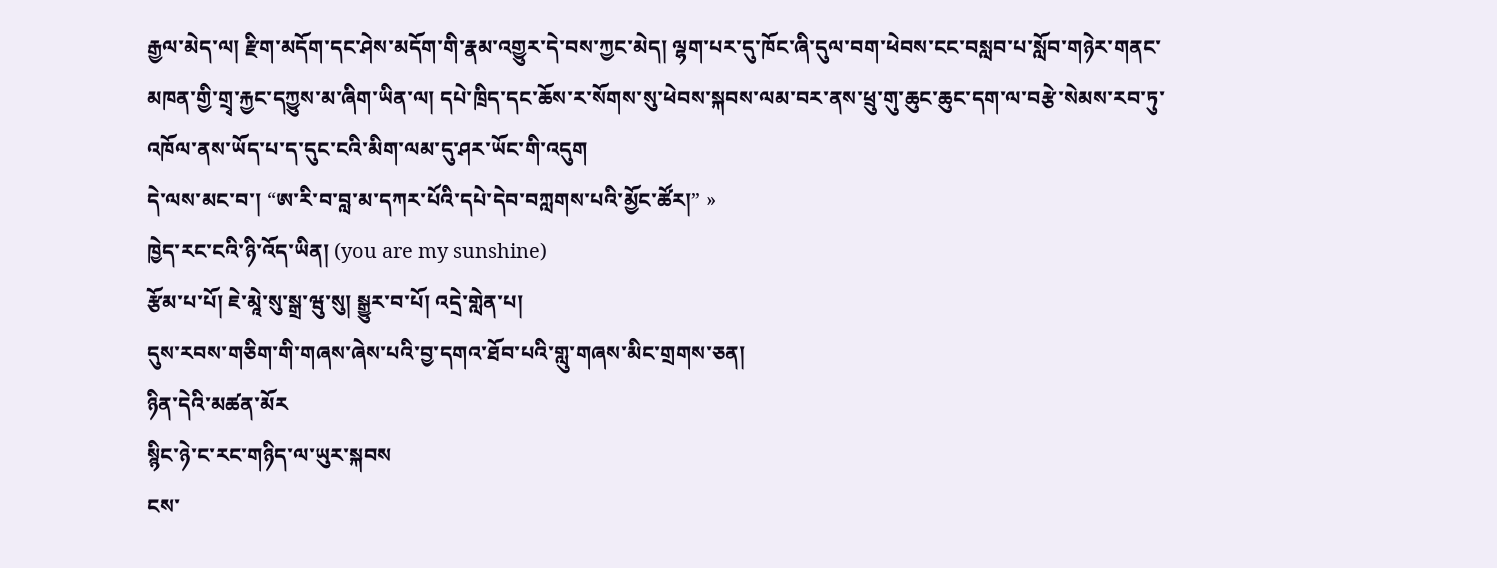རྒྱལ་མེད་ལ། རྫིག་མདོག་དང་ཤེས་མདོག་གི་རྣམ་འགྱུར་དེ་བས་ཀྱང་མེད། ལྷག་པར་དུ་ཁོང་ཞི་དུལ་བག་ཕེབས་ངང་བསླབ་པ་སློབ་གཉེར་གནང་མཁན་གྱི་གྲྭ་རྐྱང་དཀྱུས་མ་ཞིག་ཡིན་ལ། དཔེ་ཁྲིད་དང་ཆོས་ར་སོགས་སུ་ཕེབས་སྐབས་ལམ་བར་ནས་ཕྲུ་གུ་ཆུང་ཆུང་དག་ལ་བརྩེ་སེམས་རབ་ཏུ་འཁོལ་ནས་ཡོད་པ་ད་དུང་ངའི་མིག་ལམ་དུ་ཤར་ཡོང་གི་འདུག
དེ་ལས་མང་བ་། “ཨ་རི་བ་བླ་མ་དཀར་པོའི་དཔེ་དེབ་བཀླགས་པའི་མྱོང་ཚོར།” »
ཁྱེད་རང་ངའི་ཉི་འོད་ཡིན། (you are my sunshine)
རྩོམ་པ་པོ། ཇེ་མཱེ་སུ་སྒྲ་ཝུ་སུ། སྒྱུར་བ་པོ། འདྲེ་གླེན་པ།
དུས་རབས་གཅིག་གི་གཞས་ཞེས་པའི་བྱ་དགའ་ཐོབ་པའི་གླུ་གཞས་མིང་གྲགས་ཅན།
ཉིན་དེའི་མཚན་མོར
སྙིང་ཉེ་ང་རང་གཉིད་ལ་ཡུར་སྐབས
ངས་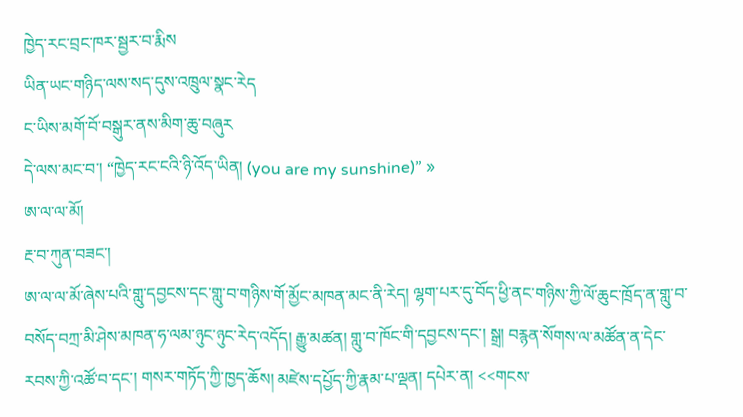ཁྱེད་རང་བྲང་ཁར་སྦྱར་བ་རྨིས
ཡིན་ཡང་གཉིད་ལས་སད་དུས་འཁྲུལ་སྣང་རེད
ང་ཡིས་མགོ་བོ་བསྒུར་ནས་མིག་ཆུ་བཞུར
དེ་ལས་མང་བ་། “ཁྱེད་རང་ངའི་ཉི་འོད་ཡིན། (you are my sunshine)” »
ཨ་ལ་ལ་མོ།
རྔ་བ་ཀུན་བཟང་།
ཨ་ལ་ལ་མོ་ཞེས་པའི་གླུ་དབྱངས་དང་གླུ་བ་གཉིས་གོ་མྱོང་མཁན་མང་ནི་རེད། ལྷག་པར་དུ་བོད་ཕྱི་ནང་གཉིས་ཀྱི་ལོ་ཆུང་ཁྲོད་ན་གླུ་བ་བསོད་བཀྲ་མི་ཤེས་མཁན་ཧ་ལམ་ཉུང་ཉུང་རེད་འདོད། རྒྱུ་མཚན། གླུ་བ་ཁོང་གི་དབྱངས་དང་། སྒྲ། བརྙན་སོགས་ལ་མཚོན་ན་དེང་རབས་ཀྱི་འཚོ་བ་དང་། གསར་གཏོད་ཀྱི་ཁྱད་ཆོས། མཛེས་དཔྱོད་ཀྱི་རྣམ་པ་ལྡན། དཔེར་ན། <<གངས་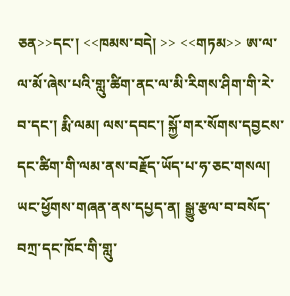ཅན>>དང་། <<ཁམས་བདེ། >> <<གཏམ>> ཨ་ལ་ལ་མོ་ཞེས་པའི་གླུ་ཚིག་ནང་ལ་མི་རིགས་ཤིག་གི་རེ་བ་དང་། རྨི་ལམ། ལས་དབང་། སྐྱོ་གར་སོགས་དབྱངས་དང་ཚིག་གི་ལམ་ནས་བརྗོད་ཡོད་པ་ཧ་ཅང་གསལ།
ཡང་ཕྱོགས་གཞན་ནས་དཔྱད་ན། སྒྱུ་རྩལ་བ་བསོད་བཀྲ་དང་ཁོང་གི་གླུ་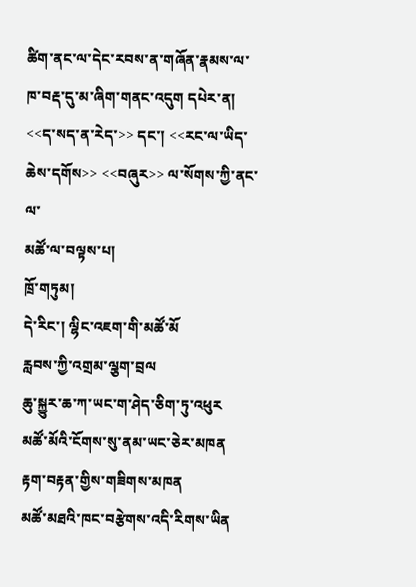ཚིག་ནང་ལ་དེང་རབས་ན་གཞོན་རྣམས་ལ་ཁ་བརྡ་དུ་མ་ཞིག་གནང་འདུག དཔེར་ན། <<ད་སད་ན་རེད་>> དང་། <<རང་ལ་ཡིད་ཆེས་དགོས>> <<བཞུར>> ལ་སོགས་ཀྱི་ནང་ལ་
མཚོ་ལ་བལྟས་པ།
ཁྲོ་གཏུམ།
དེ་རིང་། ལྷིང་འཇག་གི་མཚོ་མོ
རླབས་ཀྱི་འགྲམ་ལྕག་བྲལ
ཆུ་སྐྱུར་ཆ་ཀ་ཡང་ག་ཤེད་ཅིག་ཏུ་འཕུར
མཚོ་མོའི་ངོགས་སུ་ནམ་ཡང་ཅེར་མཁན
རྟག་བརྟན་གྱིས་གཟིགས་མཁན
མཚོ་མཐའི་ཁང་བརྩེགས་འདི་རིགས་ཡིན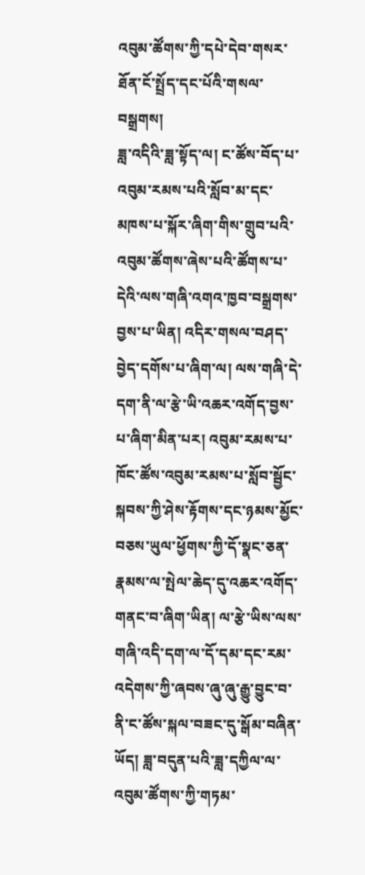འབུམ་ཚོགས་ཀྱི་དཔེ་དེབ་གསར་ཐོན་ངོ་སྤྲོད་དང་པོའི་གསལ་བསྒྲགས།
ཟླ་འདིའི་ཟླ་སྟོད་ལ། ང་ཚོས་བོད་པ་འབུམ་རམས་པའི་སློབ་མ་དང་མཁས་པ་སྐོར་ཞིག་གིས་གྲུབ་པའི་འབུམ་ཚོགས་ཞེས་པའི་ཚོགས་པ་དེའི་ལས་གཞི་འགའ་ཁྱབ་བསྒྲགས་བྱས་པ་ཡིན། འདིར་གསལ་བཤད་བྱེད་དགོས་པ་ཞིག་ལ། ལས་གཞི་དེ་དག་ནི་ལ་རྩེ་ཡི་འཆར་འགོད་བྱས་པ་ཞིག་མིན་པར། འབུམ་རམས་པ་ཁོང་ཚོས་འབུམ་རམས་པ་སློབ་སྦྱོང་སྐབས་ཀྱི་ཤེས་རྟོགས་དང་ཉམས་མྱོང་བཅས་ཡུལ་ཕྱོགས་ཀྱི་དོ་སྣང་ཅན་རྣམས་ལ་སྤེལ་ཆེད་དུ་འཆར་འགོད་གནང་བ་ཞིག་ཡིན། ལ་རྩེ་ཡིས་ལས་གཞི་འདི་དག་ལ་དོ་དམ་དང་རམ་འདེགས་ཀྱི་ཞབས་ཞུ་ཞུ་རྒྱུ་བྱུང་བ་ནི་ང་ཚོས་སྐལ་བཟང་དུ་སྒོམ་བཞིན་ཡོད། ཟླ་བདུན་པའི་ཟླ་དཀྱིལ་ལ་འབུམ་ཚོགས་ཀྱི་གཏམ་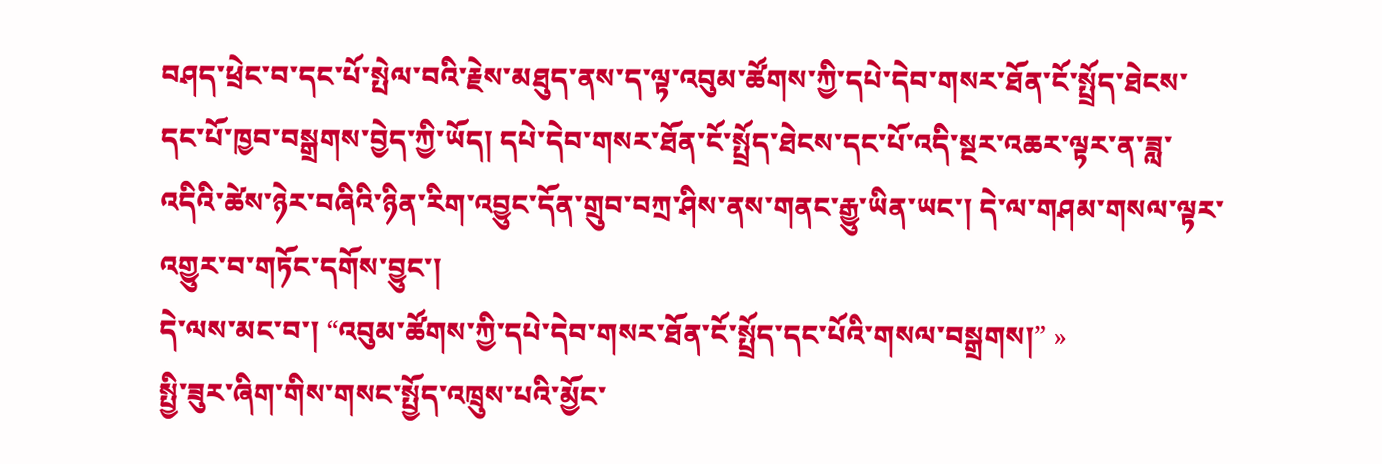བཤད་ཕྲེང་བ་དང་པོ་སྤེལ་བའི་རྗེས་མཐུད་ནས་ད་ལྟ་འབུམ་ཚོགས་ཀྱི་དཔེ་དེབ་གསར་ཐོན་ངོ་སྤྲོད་ཐེངས་དང་པོ་ཁྱབ་བསྒྲགས་བྱེད་ཀྱི་ཡོད། དཔེ་དེབ་གསར་ཐོན་ངོ་སྤྲོད་ཐེངས་དང་པོ་འདི་སྔར་འཆར་ལྟར་ན་ཟླ་འདིའི་ཚེས་ཉེར་བཞིའི་ཉིན་རིག་འབྱུང་དོན་གྲུབ་བཀྲ་ཤིས་ནས་གནང་རྒྱུ་ཡིན་ཡང་། དེ་ལ་གཤམ་གསལ་ལྟར་འགྱུར་བ་གཏོང་དགོས་བྱུང་།
དེ་ལས་མང་བ་། “འབུམ་ཚོགས་ཀྱི་དཔེ་དེབ་གསར་ཐོན་ངོ་སྤྲོད་དང་པོའི་གསལ་བསྒྲགས།” »
སྤྱི་ཟུར་ཞིག་གིས་གསང་སྤྱོད་འཁྲུས་པའི་མྱོང་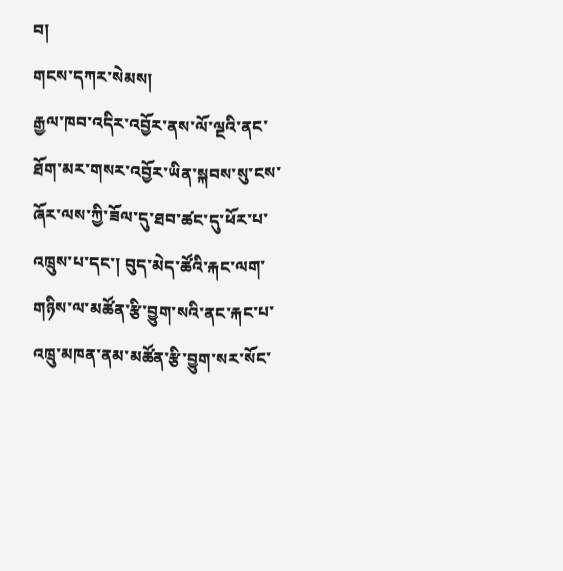བ།
གངས་དཀར་སེམས།
རྒྱལ་ཁབ་འདིར་འབྱོར་ནས་ལོ་ལྔའི་ནང་ཐོག་མར་གསར་འབྱོར་ཡིན་སྐབས་སུ་ངས་ཞོར་ལས་ཀྱི་ཟོལ་དུ་ཐབ་ཚང་དུ་ཕོར་པ་འཁྲུས་པ་དང་། བུད་མེད་ཚོའི་རྐང་ལག་གཉིས་ལ་མཚོན་རྩི་བྱུག་སའི་ནང་རྐང་པ་འཁྲུ་མཁན་ནམ་མཚོན་རྩི་བྱུག་སར་སོང་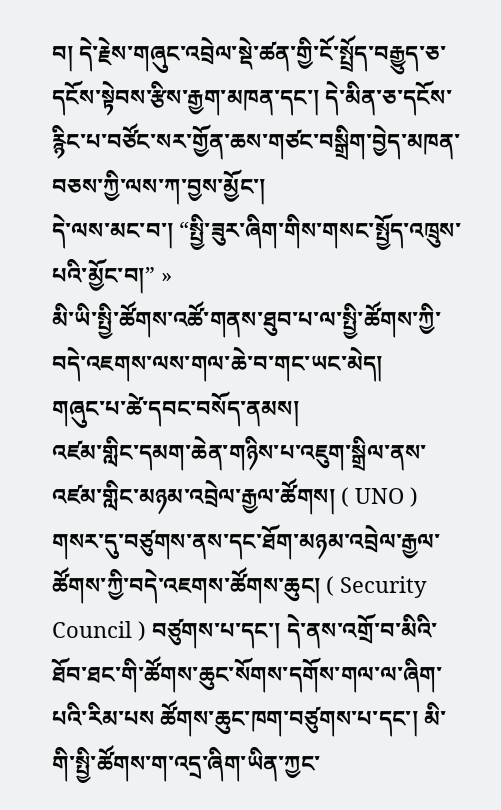བ། དེ་རྗེས་གཞུང་འབྲེལ་སྡེ་ཚན་གྱི་ངོ་སྤྲོད་བརྒྱུད་ཅ་དངོས་སྟེབས་རྩིས་རྒྱག་མཁན་དང་། དེ་མིན་ཅ་དངོས་རྙིང་པ་བཙོང་སར་གྱོན་ཆས་གཙང་བསྒྲིག་བྱེད་མཁན་བཅས་ཀྱི་ལས་ཀ་བྱས་མྱོང་།
དེ་ལས་མང་བ་། “སྤྱི་ཟུར་ཞིག་གིས་གསང་སྤྱོད་འཁྲུས་པའི་མྱོང་བ།” »
མི་ཡི་སྤྱི་ཚོགས་འཚོ་གནས་ཐུབ་པ་ལ་སྤྱི་ཚོགས་ཀྱི་བདེ་འཇགས་ལས་གལ་ཆེ་བ་གང་ཡང་མེད།
གཞུང་པ་ཚེ་དབང་བསོད་ནམས།
འཛམ་གླིང་དམག་ཆེན་གཉིས་པ་འཇུག་སྒྲིལ་ནས་འཛམ་གླིང་མཉམ་འབྲེལ་རྒྱལ་ཚོགས། ( UNO ) གསར་དུ་བཙུགས་ནས་དང་ཐོག་མཉམ་འབྲེལ་རྒྱལ་ཚོགས་ཀྱི་བདེ་འཇགས་ཚོགས་ཆུང། ( Security Council ) བཙུགས་པ་དང་། དེ་ནས་འགྲོ་བ་མིའི་ཐོབ་ཐང་གི་ཚོགས་ཆུང་སོགས་དགོས་གལ་ལ་ཞིག་པའི་རིམ་པས ཚོགས་ཆུང་ཁག་བཙུགས་པ་དང་། མི་གི་སྤྱི་ཚོགས་ག་འདྲ་ཞིག་ཡིན་ཀྱང་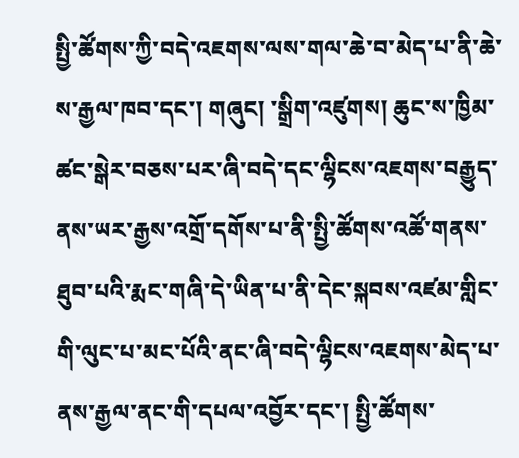སྤྱི་ཚོགས་ཀྱི་བདེ་འཇགས་ལས་གལ་ཆེ་བ་མེད་པ་ནི་ཆེ་ས་རྒྱལ་ཁབ་དང་། གཞུང། ་སྒྲིག་འཛུགས། ཆུང་ས་ཁྱིམ་ཚང་སྒེར་བཅས་པར་ཞི་བདེ་དང་ལྷིངས་འཇགས་བརྒྱུད་ནས་ཡར་རྒྱས་འགྲོ་དགོས་པ་ནི་སྤྱི་ཚོགས་འཚོ་གནས་ཐུབ་པའི་རྨང་གཞི་དེ་ཡིན་པ་ནི་དེང་སྐབས་འཛམ་གླིང་གི་ལུང་པ་མང་པོའི་ནང་ཞི་བདེ་ལྷིངས་འཇགས་མེད་པ་ནས་རྒྱལ་ནང་གི་དཔལ་འབྱོར་དང་། སྤྱི་ཚོགས་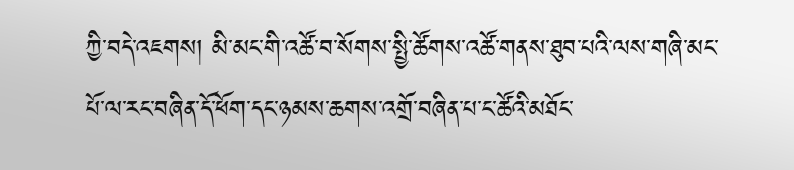ཀྱི་བདེ་འཇགས། མི་མང་གི་འཚོ་བ་སོགས་སྤྱི་ཚོགས་འཚོ་གནས་ཐུབ་པའི་ལས་གཞི་མང་པོ་ལ་རང་བཞིན་དོ་ཕོག་དང་ཉམས་ཆགས་འགྲོ་བཞིན་པ་ང་ཚོའི་མཐོང་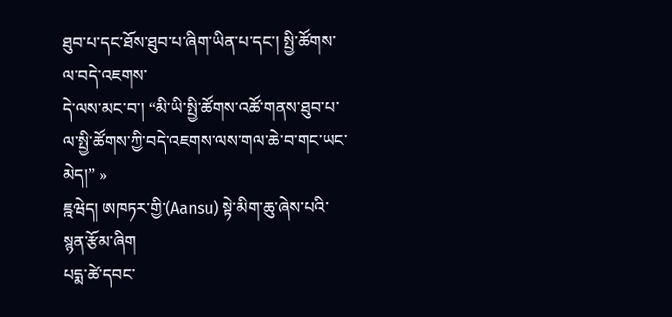ཐུབ་པ་དང་ཐོས་ཐུབ་པ་ཞིག་ཡིན་པ་དང་། སྤྱི་ཚོགས་ལ་བདེ་འཇགས་
དེ་ལས་མང་བ་། “མི་ཡི་སྤྱི་ཚོགས་འཚོ་གནས་ཐུབ་པ་ལ་སྤྱི་ཚོགས་ཀྱི་བདེ་འཇགས་ལས་གལ་ཆེ་བ་གང་ཡང་མེད།” »
ཇྰཝེད། ཨཁཏར་གྱི་(Aansu) སྟེ་མིག་ཆུ་ཞེས་པའི་སྙན་རྩོམ་ཞིག
པདྨ་ཚེ་དབང་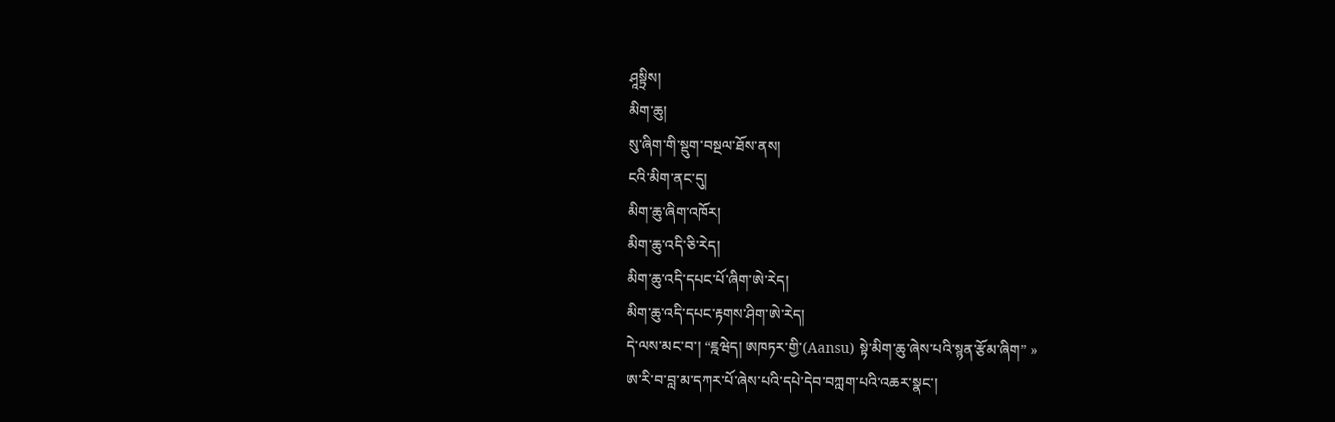ཤཱསྟྲིས།
མིག་ཆུ།
སུ་ཞིག་གི་སྡུག་བསྔལ་ཐོས་ནས།
ངའི་མིག་ནང་དུ།
མིག་ཆུ་ཞིག་འཁོར།
མིག་ཆུ་འདི་ཅི་རེད།
མིག་ཆུ་འདི་དཔང་པོ་ཞིག་ཨེ་རེད།
མིག་ཆུ་འདི་དཔང་རྟགས་ཤིག་ཨེ་རེད།
དེ་ལས་མང་བ་། “ཇྰཝེད། ཨཁཏར་གྱི་(Aansu) སྟེ་མིག་ཆུ་ཞེས་པའི་སྙན་རྩོམ་ཞིག” »
ཨ་རི་བ་བླ་མ་དཀར་པོ་ཞེས་པའི་དཔེ་དེབ་བཀླག་པའི་འཆར་སྣང་།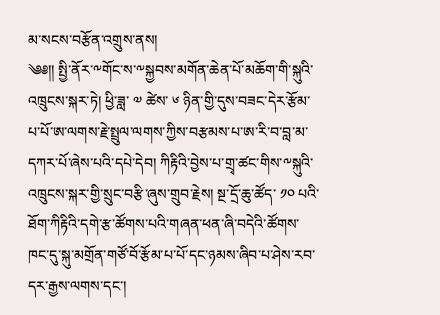མ་སངས་བརྩོན་འགྲུས་ནས།
༄༅།། སྤྱི་ནོར་༸གོང་ས་༸སྐྱབས་མགོན་ཆེན་པོ་མཆོག་གི་སྐུའི་འཁྲུངས་སྐར་ཏེ། ཕྱི་ཟླ་ ༧ ཚེས་ ༦ ཉིན་གྱི་དུས་བཟང་དེར་རྩོམ་པ་པོ་ཨ་ལགས་རྗེ་སྤྲུལ་ལགས་ཀྱིས་བརྩམས་པ་ཨ་རི་བ་བླ་མ་དཀར་པོ་ཞེས་པའི་དཔེ་དེབ། ཀིརྟིའི་བྱེས་པ་གྲྭ་ཚང་གིས་༸སྐུའི་འཁྲུངས་སྐར་གྱི་སྲུང་བརྩི་ཞུས་གྲུབ་རྗེས། སྔ་དྲོ་ཆུ་ཚོད་ ༡༠ པའི་ཐོག་ཀིརྟིའི་དགེ་རྩ་ཚོགས་པའི་གཞན་ཕན་ཞི་བདེའི་ཚོགས་ཁང་དུ་སྐུ་མགྲོན་གཙོ་བོ་རྩོམ་པ་པོ་དང་ཉམས་ཞིབ་པ་ཤེས་རབ་དར་རྒྱས་ལགས་དང་།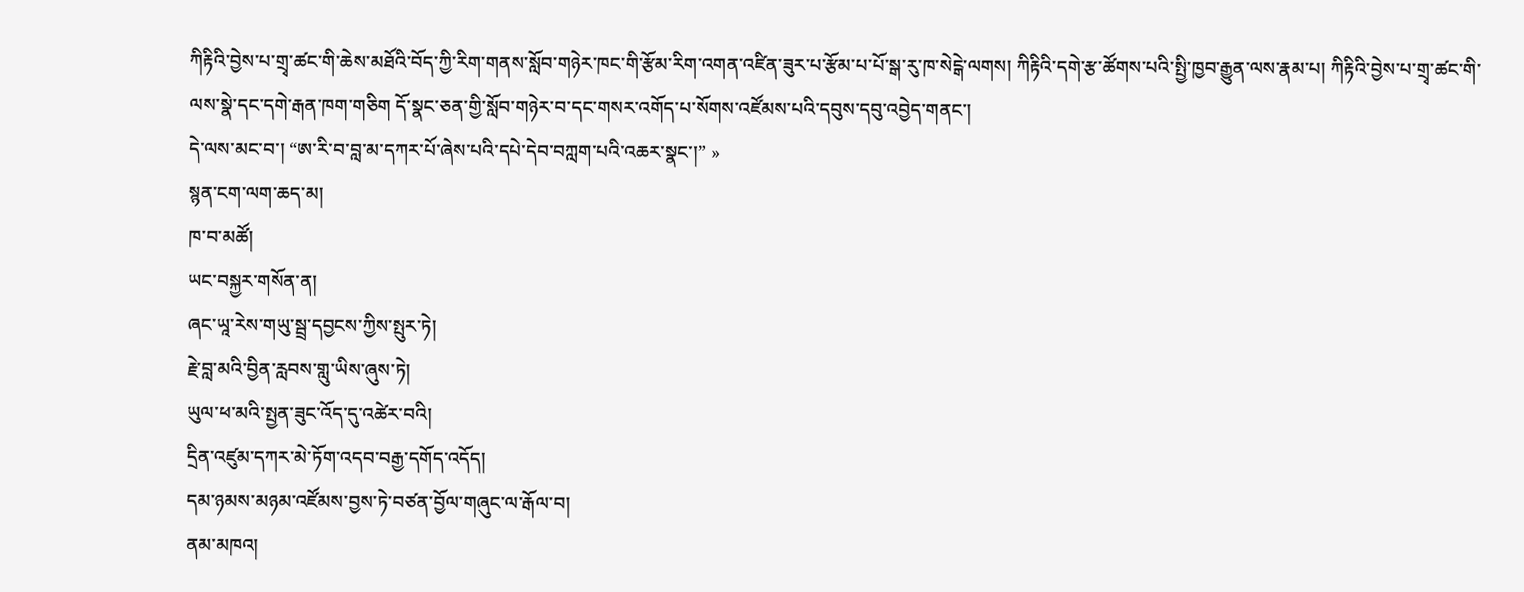ཀིརྟིའི་བྱེས་པ་གྲྭ་ཚང་གི་ཆེས་མཐོའི་བོད་ཀྱི་རིག་གནས་སློབ་གཉེར་ཁང་གི་རྩོམ་རིག་འགན་འཛིན་ཟུར་པ་རྩོམ་པ་པོ་སྒ་རུ་ཁ་སེངྒེ་ལགས། ཀིརྟིའི་དགེ་རྩ་ཚོགས་པའི་སྤྱི་ཁྱབ་རྒྱུན་ལས་རྣམ་པ། ཀིརྟིའི་བྱེས་པ་གྲྭ་ཚང་གི་ལས་སྣེ་དང་དགེ་རྒན་ཁག་གཅིག དོ་སྣང་ཅན་གྱི་སློབ་གཉེར་བ་དང་གསར་འགོད་པ་སོགས་འཛོམས་པའི་དབུས་དབུ་འབྱེད་གནང་།
དེ་ལས་མང་བ་། “ཨ་རི་བ་བླ་མ་དཀར་པོ་ཞེས་པའི་དཔེ་དེབ་བཀླག་པའི་འཆར་སྣང་།” »
སྙན་ངག་ལག་ཆད་མ།
ཁ་བ་མཚོ།
ཡང་བསྐྱར་གསོན་ན།
ཞང་ཡཱ་རེས་གཡུ་སྦྲ་དབྱངས་ཀྱིས་སྤུར་ཏེ།
རྗེ་བླ་མའི་བྱིན་རླབས་གླུ་ཡིས་ཞུས་ཏེ།
ཡུལ་ཕ་མའི་སྤྱན་ཟུང་འོད་དུ་འཚེར་བའི།
དྲིན་འཛུམ་དཀར་མེ་ཏོག་འདབ་བརྒྱ་དགོད་འདོད།
དམ་ཉམས་མཉམ་འཛོམས་བྱས་ཏེ་བཙན་བྱོལ་གཞུང་ལ་རྒོལ་བ།
ནམ་མཁའ།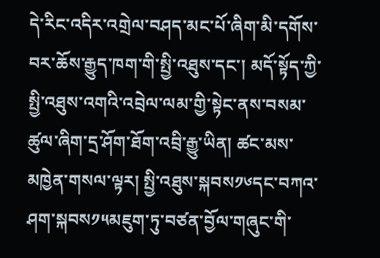དེ་རིང་འདིར་འགྲེལ་བཤད་མང་པོ་ཞིག་མི་དགོས་བར་ཆོས་རྒྱུད་ཁག་གི་སྤྱི་འཐུས་དང་། མདོ་སྟོད་ཀྱི་སྤྱི་འཐུས་འགའི་འབྲེལ་ལམ་གྱི་སྟེང་ནས་བསམ་ཚུལ་ཞིག་དྲ་ཤོག་ཐོག་འབྲི་རྒྱུ་ཡིན། ཚང་མས་མཁྱེན་གསལ་ལྟར། སྤྱི་འཐུས་སྐབས༡༦དང་བཀའ་ཤག་སྐབས༡༥མཇུག་ཏུ་བཙན་བྱོལ་གཞུང་གི་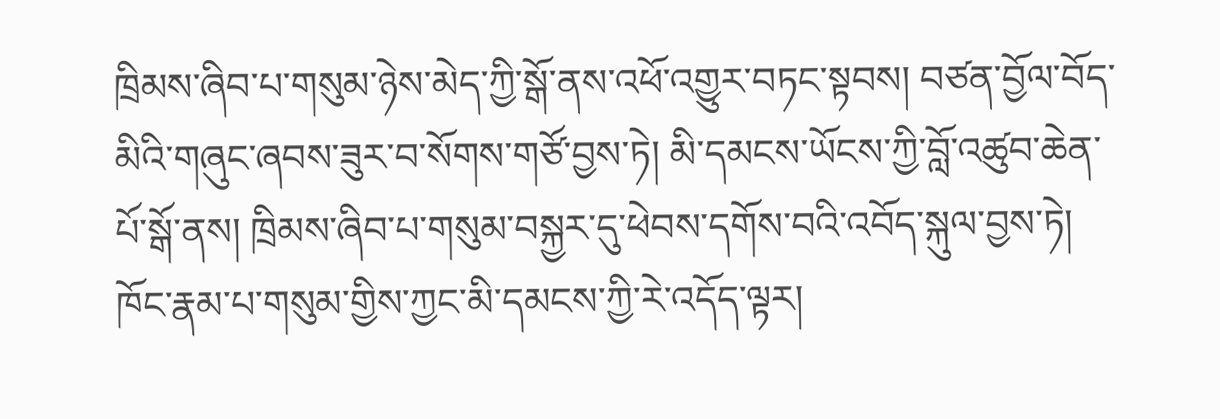ཁྲིམས་ཞིབ་པ་གསུམ་ཉེས་མེད་ཀྱི་སྒོ་ནས་འཕོ་འགྱུར་བཏང་སྟབས། བཙན་བྱོལ་བོད་མིའི་གཞུང་ཞབས་ཟུར་བ་སོགས་གཙོ་བྱས་ཏེ། མི་དམངས་ཡོངས་ཀྱི་བློ་འཚུབ་ཆེན་པོ་སྒོ་ནས། ཁྲིམས་ཞིབ་པ་གསུམ་བསྐྱར་དུ་ཕེབས་དགོས་བའི་འབོད་སྐུལ་བྱས་ཏེ། ཁོང་རྣམ་པ་གསུམ་གྱིས་ཀྱང་མི་དམངས་ཀྱི་རེ་འདོད་ལྟར།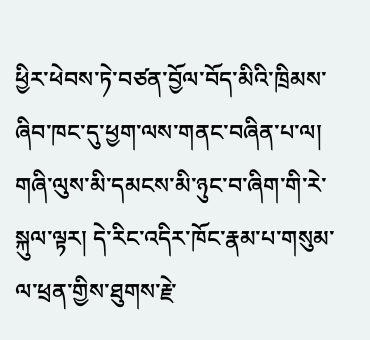ཕྱིར་ཕེབས་ཏེ་བཙན་བྱོལ་བོད་མིའི་ཁྲིམས་ཞིབ་ཁང་དུ་ཕྱག་ལས་གནང་བཞིན་པ་ལ། གཞི་ལུས་མི་དམངས་མི་ཉུང་བ་ཞིག་གི་རེ་སྐུལ་ལྟར། དེ་རིང་འདིར་ཁོང་རྣམ་པ་གསུམ་ལ་ཕྲན་གྱིས་ཐུགས་རྗེ་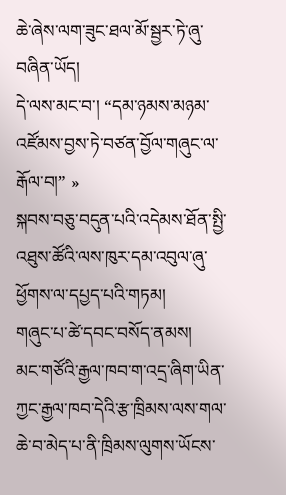ཆེ་ཞེས་ལག་ཟུང་ཐལ་མོ་སྦྱར་ཏེ་ཞུ་བཞིན་ཡོད།
དེ་ལས་མང་བ་། “དམ་ཉམས་མཉམ་འཛོམས་བྱས་ཏེ་བཙན་བྱོལ་གཞུང་ལ་རྒོལ་བ།” »
སྐབས་བཅུ་བདུན་པའི་འདེམས་ཐོན་སྤྱི་འཐུས་ཚོའི་ལས་ཁུར་དམ་འབུལ་ཞུ་ཕྱོགས་ལ་དཔྱད་པའི་གཏམ།
གཞུང་པ་ཚེ་དབང་བསོད་ནམས།
མང་གཙོའི་རྒྱལ་ཁབ་ག་འདྲ་ཞིག་ཡིན་ཀྱང་རྒྱལ་ཁབ་དེའི་རྩ་ཁྲིམས་ལས་གལ་ཆེ་བ་མེད་པ་ནི་ཁྲིམས་ལུགས་ཡོངས་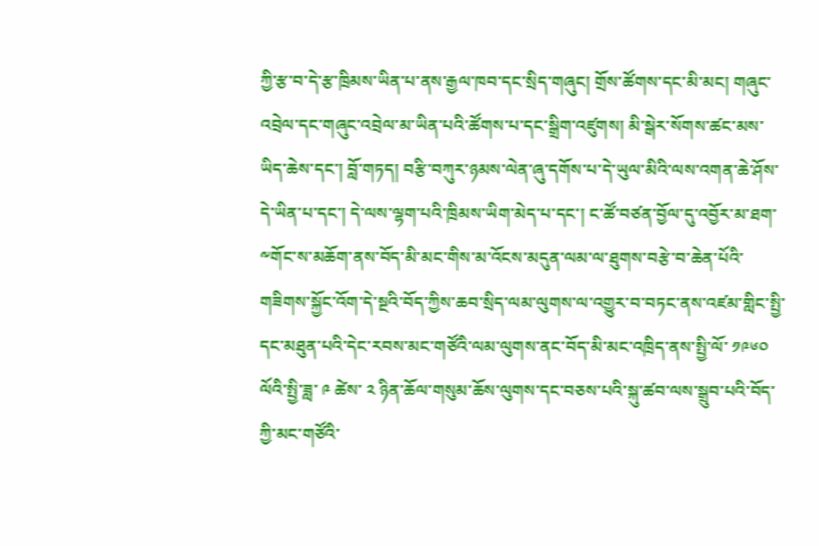ཀྱི་རྩ་བ་དེ་རྩ་ཁྲིམས་ཡིན་པ་ནས་རྒྱལ་ཁབ་དང་སྲིད་གཞུང། གྲོས་ཚོགས་དང་མི་མང། གཞུང་འབྲེལ་དང་གཞུང་འབྲེལ་མ་ཡིན་པའི་ཚོགས་པ་དང་སྒྲིག་འཛུགས། མི་སྒེར་སོགས་ཚང་མས་ཡིད་ཆེས་དང་། བློ་གཏད། བརྩི་བཀུར་ཉམས་ལེན་ཞུ་དགོས་པ་དེ་ཡུལ་མིའི་ལས་འགན་ཆེ་ཤོས་དེ་ཡིན་པ་དང་། དེ་ལས་ལྷག་པའི་ཁྲིམས་ཡིག་མེད་པ་དང་། ང་ཚོ་བཙན་བྱོལ་དུ་འབྱོར་མ་ཐག་༸གོང་ས་མཆོག་ནས་བོད་མི་མང་གིས་མ་འོངས་མདུན་ལམ་ལ་ཐུགས་བརྩེ་བ་ཆེན་པོའི་གཟིགས་སྐྱོང་འོག་དེ་སྔའི་བོད་ཀྱིས་ཆབ་སྲིད་ལམ་ལུགས་ལ་འགྱུར་བ་བཏང་ནས་འཛམ་གླིང་སྤྱི་དང་མཐུན་པའི་དེང་རབས་མང་གཙོའི་ལམ་ལུགས་ནང་བོད་མི་མང་འཁྲིད་ནས་སྤྱི་ལོ་ ༡༩༦༠ ལོའི་སྤྱི་ཟླ་ ༩ ཚེས་ ༢ ཉིན་ཆོལ་གསུམ་ཆོས་ལུགས་དང་བཅས་པའི་སྐུ་ཚབ་ལས་སྒྲུབ་པའི་བོད་ཀྱི་མང་གཙོའི་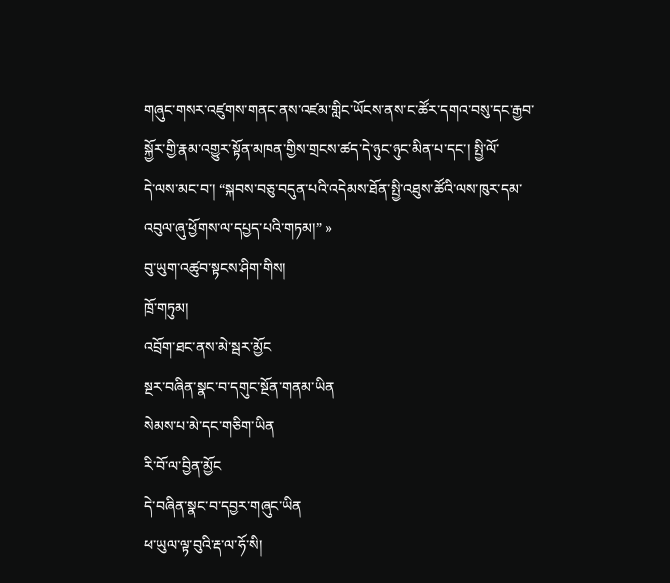གཞུང་གསར་འཛུགས་གནང་ནས་འཛམ་གླིང་ཡོངས་ནས་ང་ཚོར་དགའ་བསུ་དང་རྒྱབ་སྐྱོར་གྱི་རྣམ་འགྱུར་སྟོན་མཁན་གྱིས་གྲངས་ཚད་དེ་ཉུང་ཉུང་མིན་པ་དང་། སྤྱི་ལོ་
དེ་ལས་མང་བ་། “སྐབས་བཅུ་བདུན་པའི་འདེམས་ཐོན་སྤྱི་འཐུས་ཚོའི་ལས་ཁུར་དམ་འབུལ་ཞུ་ཕྱོགས་ལ་དཔྱད་པའི་གཏམ།” »
བུ་ཡུག་འཚུབ་སྟངས་ཤིག་གིས།
ཁྲོ་གཏུམ།
འབྲོག་ཐང་ནས་མེ་སྦར་མྱོང
སྔར་བཞིན་སྣང་བ་དགུང་སྔོན་གནམ་ཡིན
སེམས་པ་མེ་དང་གཅིག་ཡིན
རི་བོ་ལ་བྱིན་མྱོང
དེ་བཞིན་སྣང་བ་དབྱར་གཞུང་ཡིན
ཕ་ཡུལ་ལྟ་བུའི་རྡ་ལ་ཧོ་སི།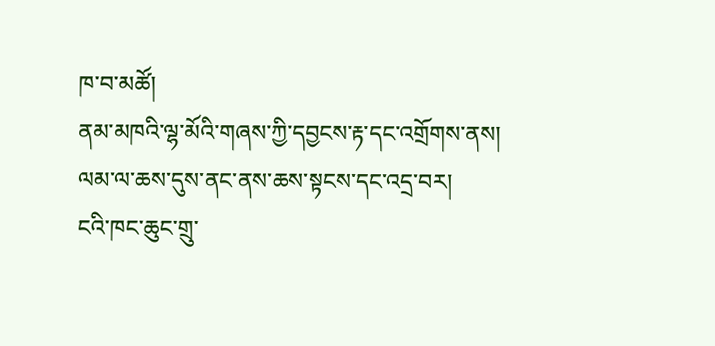ཁ་བ་མཚོ།
ནམ་མཁའི་ལྷ་མོའི་གཞས་ཀྱི་དབྱངས་རྟ་དང་འགྲོགས་ནས།
ལམ་ལ་ཆས་དུས་ནང་ནས་ཆས་སྟངས་དང་འདྲ་བར།
ངའི་ཁང་ཆུང་གྲུ་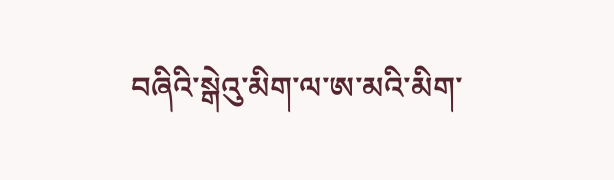བཞིའི་སྒེའུ་མིག་ལ་ཨ་མའི་མིག་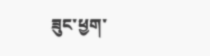ཟུང་ཕྱག་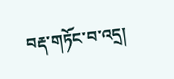བརྡ་གཏོང་བ་འདྲ།